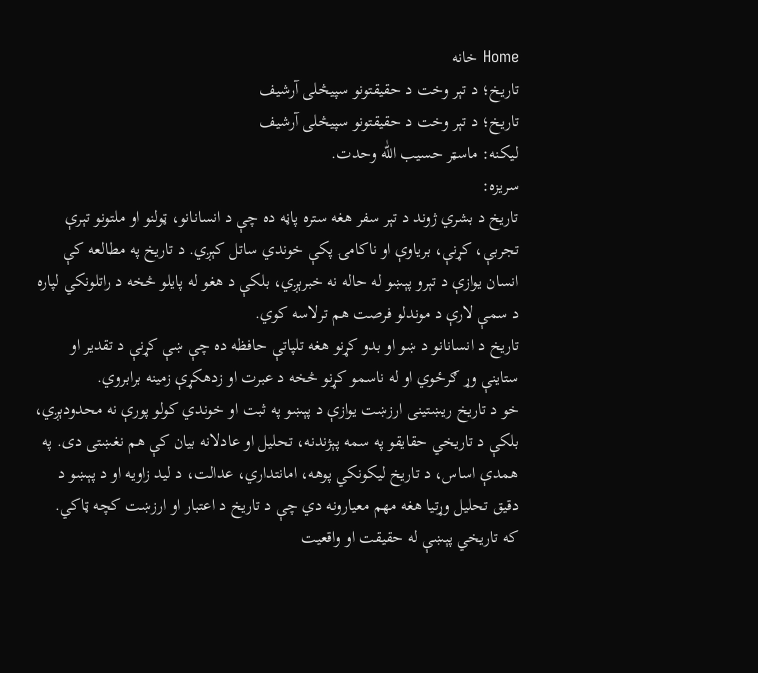Home خانه
تاریخ؛ د تېر وخت د حقیقتونو سپیڅلی آرشیف
تاریخ؛ د تېر وخت د حقیقتونو سپیڅلی آرشیف
ليکنه: ماسټر حسیب اللّٰه وحدت.
سریزه:
تاریخ د بشري ژوند د تېر سفر هغه ستره پاڼه ده چې د انسانانو، ټولنو او ملتونو تېرې تجربې، کړنې، بریاوې او ناکامۍ پکې خوندي ساتل کېږي. د تاریخ په مطالعه کې انسان یوازې د تېرو پېښو له حاله نه خبرېږي، بلکې د هغو له پایلو څخه د راتلونکي لپاره د سمې لارې د موندلو فرصت هم ترلاسه کوي.
تاریخ د انسانانو د ښو او بدو کړنو هغه تلپاتې حافظه ده چې ښې کړنې د تقدیر او ستاینې وړ ګرځوي او له ناسمو کړنو څخه د عبرت او زدهکړې زمینه برابروي.
خو د تاریخ ریښتینی ارزښت یوازې د پېښو په ثبت او خوندي کولو پورې نه محدودېږي، بلکې د تاریخي حقایقو په سمه پېژندنه، تحلیل او عادلانه بیان کې هم نغښتی دی. په همدې اساس، د تاریخ لیکونکي پوهه، امانتداري، عدالت، د لید زاویه او د پېښو د دقیق تحلیل وړتیا هغه مهم معیارونه دي چې د تاریخ د اعتبار او ارزښت کچه ټاکي.
که تاریخي پېښې له حقیقت او واقعیت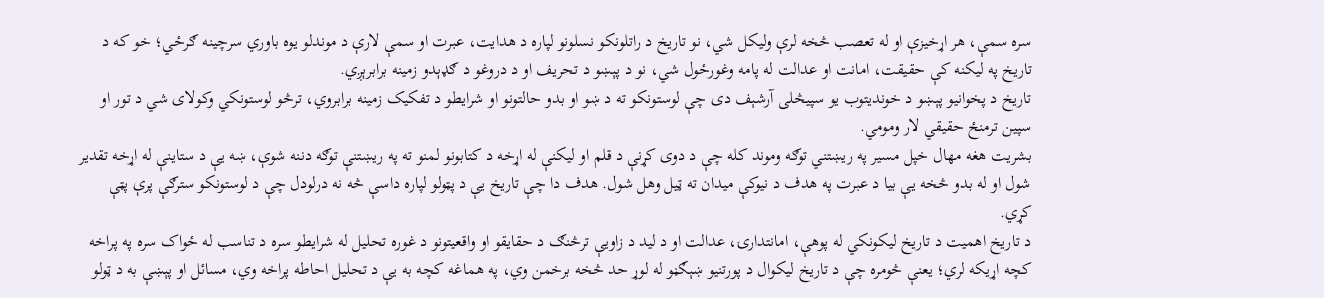سره سمې، هر اړخیزې او له تعصب څخه لرې ولیکل شي، نو تاریخ د راتلونکو نسلونو لپاره د هدایت، عبرت او سمې لارې د موندلو یوه باوري سرچینه ګرځي؛ خو که د تاریخ په لیکنه کې حقیقت، امانت او عدالت له پامه وغورځول شي، نو د پېښو د تحریف او د دروغو د ګډېدو زمینه برابرېږي.
تاریخ د پخوانیو پېښو د خوندیتوب یو سپیڅلی آرشېف دی چې لوستونکو ته د ښو او بدو حالتونو او شرایطو د تفکیک زمینه برابروي، ترڅو لوستونکي وکولای شي د تور او سپین ترمنځ حقیقي لار ومومي.
بشریت هغه مهال خپل مسیر په ریښتني توګه وموند کله چې د دوی کړنې د قلم او لیکنې له اړخه د کتابونو لمنو ته په ريښتنې توګه دننه شوې، ښه یې د ستاینې له اړخه تقدیر شول او له بدو څخه یې بیا د عبرت په هدف د نیوکې میدان ته ټیل وهل شول. هدف دا چې تاریخ یې د پټولو لپاره داسې څه نه درلودل چې د لوستونکو سترګې پرې پټې کړي.
د تاریخ اهمیت د تاریخ لیکونکي له پوهې، امانتدارۍ، عدالت او د لید د زاویې ترڅنګ د حقایقو او واقعیتونو د غوره تحلیل له شرایطو سره د تناسب له ځواک سره په پراخه کچه اړیکه لري؛ یعنې څومره چې د تاریخ لیکوال د پورتنیو ښېګڼو له لوړ حد څخه برخمن وي، په هماغه کچه به یې د تحلیل احاطه پراخه وي، مسائل او پېښې به د ټولو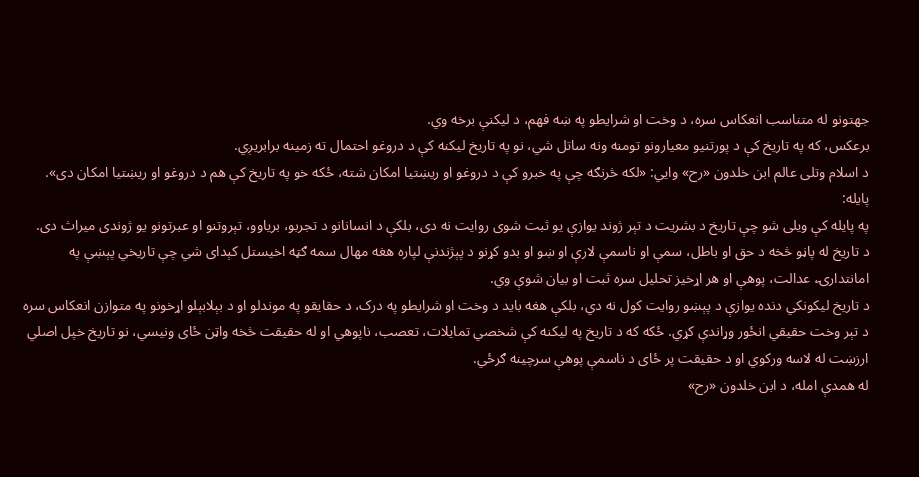جهتونو له متناسب انعکاس سره، د وخت او شرایطو په ښه فهم، د لیکنې برخه وي.
برعکس، که په تاریخ کې د پورتنیو معیارونو تومنه ونه ساتل شي، نو په تاریخ لیکنه کې د دروغو احتمال ته زمینه برابریږي.
د اسلام وتلی عالم ابن خلدون «رح» وایي: «لکه څرنګه چې په خبرو کې د دروغو او ریښتیا امکان شته، ځکه خو په تاریخ کې هم د دروغو او ریښتیا امکان دی».
پایله:
په پایله کې ویلی شو چې تاریخ د بشریت د تېر ژوند یوازې یو ثبت شوی روایت نه دی، بلکې د انسانانو د تجربو، بریاوو، تېروتنو او عبرتونو یو ژوندی میراث دی.
د تاریخ له پاڼو څخه د حق او باطل، سمې او ناسمې لارې او ښو او بدو کړنو د پېژندنې لپاره هغه مهال سمه ګټه اخیستل کېدای شي چې تاریخي پېښې په امانتدارۍ، عدالت، پوهې او هر اړخیز تحلیل سره ثبت او بیان شوې وي.
د تاریخ لیکونکي دنده یوازې د پېښو روایت کول نه دي، بلکې هغه باید د وخت او شرایطو په درک، د حقایقو په موندلو او د بېلابېلو اړخونو په متوازن انعکاس سره د تېر وخت حقیقي انځور وړاندې کړي. ځکه که د تاریخ په لیکنه کې شخصي تمایلات، تعصب، ناپوهي او له حقیقت څخه واټن ځای ونیسي، نو تاریخ خپل اصلي ارزښت له لاسه ورکوي او د حقیقت پر ځای د ناسمې پوهې سرچینه ګرځي.
له همدې امله، د ابن خلدون «رح»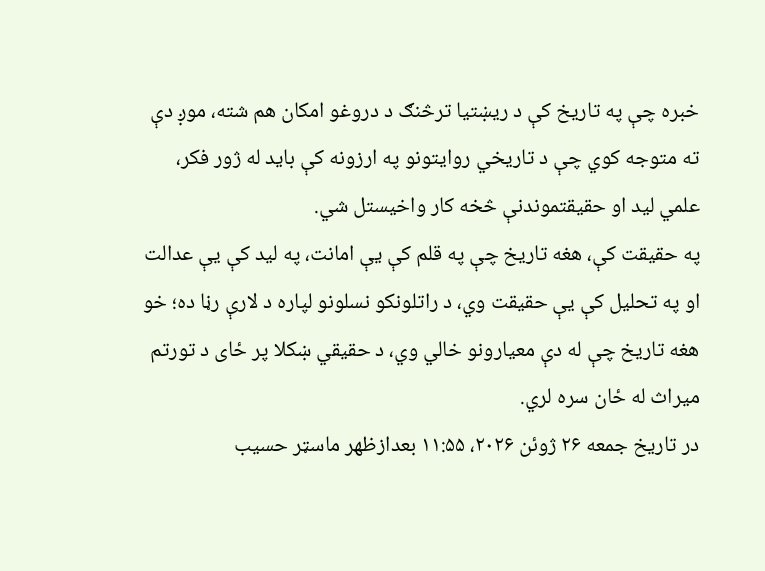خبره چې په تاریخ کې د ریښتیا ترڅنګ د دروغو امکان هم شته، موږ دې ته متوجه کوي چې د تاریخي روایتونو په ارزونه کې باید له ژور فکر، علمي لید او حقیقتموندنې څخه کار واخیستل شي.
په حقیقت کې، هغه تاریخ چې په قلم کې یې امانت، په لید کې یې عدالت او په تحلیل کې یې حقیقت وي، د راتلونکو نسلونو لپاره د لارې رڼا ده؛ خو هغه تاریخ چې له دې معیارونو خالي وي، د حقیقي ښکلا پر ځای د تورتم میراث له ځان سره لري.
در تاریخ جمعه ۲۶ ژوئن ۲۰۲۶، ۱۱:۵۵ بعدازظهر ماسټر حسیب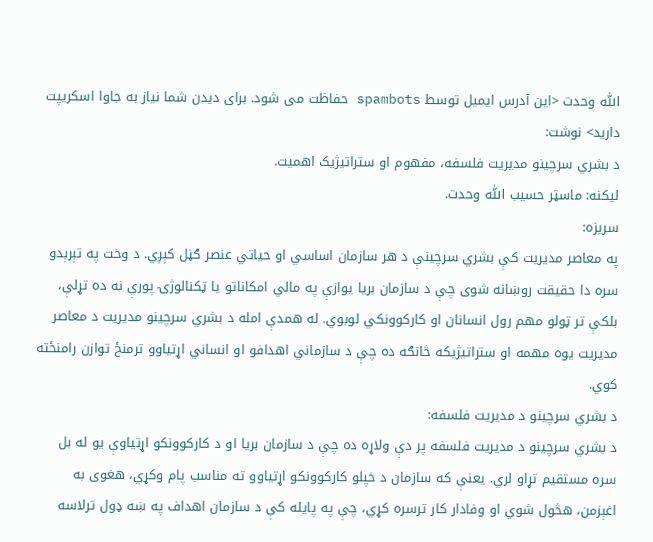اللّٰه وحدت <این آدرس ایمیل توسط spambots حفاظت می شود. برای دیدن شما نیاز به جاوا اسکریپت دارید> نوشت:
د بشري سرچینو مدیریت فلسفه، مفهوم او ستراتیژیک اهمیت.
ليکنه: ماسټر حسیب اللّٰه وحدت.
سریزه:
په معاصر مدیریت کې بشري سرچینې د هر سازمان اساسي او حیاتي عنصر ګڼل کېږي. د وخت په تېرېدو سره دا حقیقت روښانه شوی چې د سازمان بریا یوازې په مالي امکاناتو یا ټکنالوژۍ پورې نه ده تړلې، بلکې تر ټولو مهم رول انسانان او کارکوونکي لوبوي. له همدې امله د بشري سرچینو مدیریت د معاصر مدیریت یوه مهمه او ستراتیژیکه څانګه ده چې د سازماني اهدافو او انساني اړتیاوو ترمنځ توازن رامنځته کوي.
د بشري سرچینو د مدیریت فلسفه:
د بشري سرچینو د مدیریت فلسفه پر دې ولاړه ده چې د سازمان بریا او د کارکوونکو اړتیاوې یو له بل سره مستقیم تړاو لري. یعنې که سازمان د خپلو کارکوونکو اړتیاوو ته مناسب پام وکړي، هغوی به اغېزمن، هڅول شوي او وفادار کار ترسره کړي، چې په پایله کې د سازمان اهداف په ښه ډول ترلاسه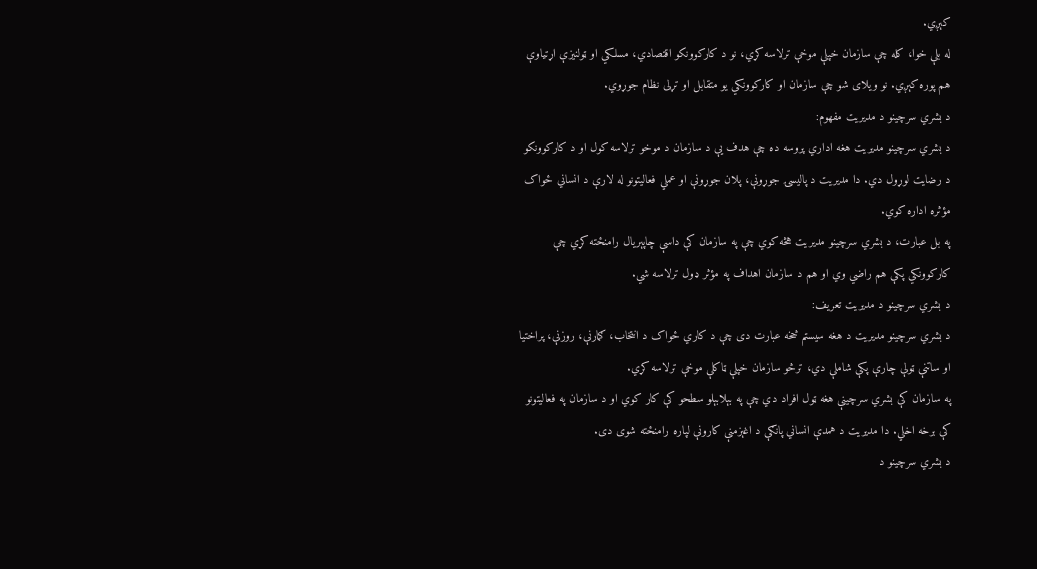کېږي.
له بلې خوا، کله چې سازمان خپلې موخې ترلاسه کړي، نو د کارکوونکو اقتصادي، مسلکي او ټولنیزې اړتیاوې هم پوره کېږي. نو ویلای شو چې سازمان او کارکوونکي یو متقابل او تړلی نظام جوړوي.
د بشري سرچینو د مدیریت مفهوم:
د بشري سرچینو مدیریت هغه اداري پروسه ده چې هدف یې د سازمان د موخو ترلاسه کول او د کارکوونکو د رضایت لوړول دي. دا مدیریت د پالیسۍ جوړونې، پلان جوړونې او عملي فعالیتونو له لارې د انساني ځواک مؤثره اداره کوي.
په بل عبارت، د بشري سرچینو مدیریت هڅه کوي چې په سازمان کې داسې چاپېریال رامنځته کړي چې کارکوونکي پکې هم راضي وي او هم د سازمان اهداف په مؤثر ډول ترلاسه شي.
د بشري سرچینو د مدیریت تعریف:
د بشري سرچینو مدیریت د هغه سیستم څخه عبارت دی چې د کاري ځواک د انتخاب، ګمارنې، روزنې، پراختیا او ساتنې ټولې چارې پکې شاملې دي، ترڅو سازمان خپلې ټاکلې موخې ترلاسه کړي.
په سازمان کې بشري سرچینې هغه ټول افراد دي چې په بېلابېلو سطحو کې کار کوي او د سازمان په فعالیتونو کې برخه اخلي. دا مدیریت د همدې انساني پانګې د اغېزمنې کارونې لپاره رامنځته شوی دی.
د بشري سرچینو د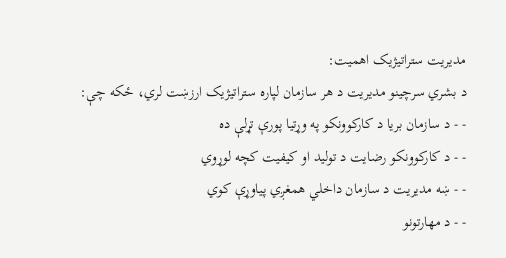مدیریت ستراتیژیک اهمیت:
د بشري سرچینو مدیریت د هر سازمان لپاره ستراتیژیک ارزښت لري، ځکه چې:
- - د سازمان بریا د کارکوونکو په وړتیا پورې تړلې ده
- - د کارکوونکو رضایت د تولید او کیفیت کچه لوړوي
- - ښه مدیریت د سازمان داخلي همغږي پیاوړې کوي
- - د مهارتونو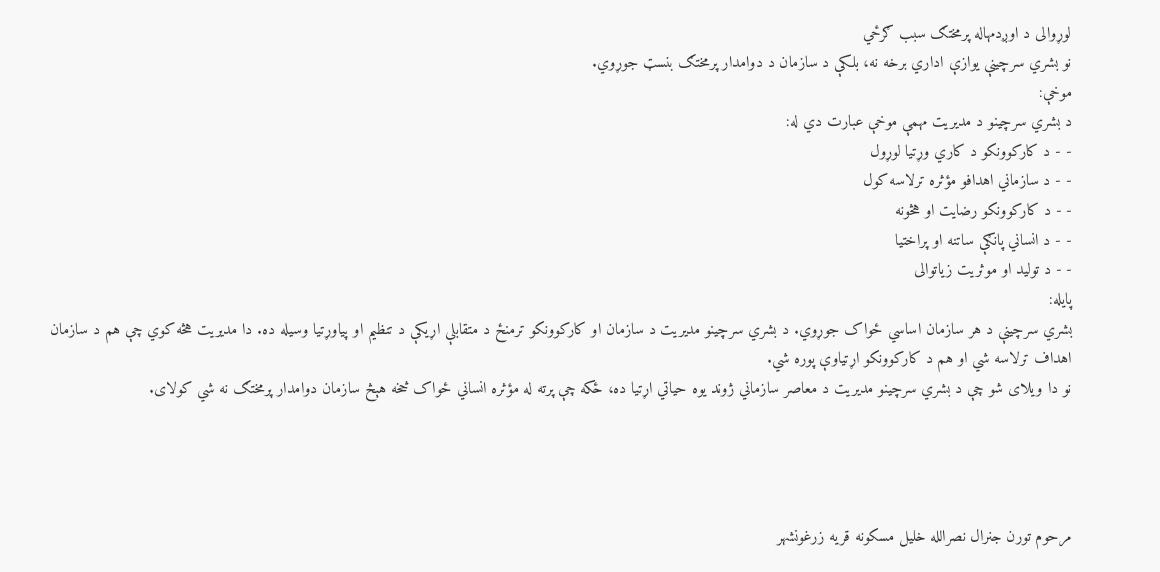لوړوالی د اوږدمهاله پرمختګ سبب ګرځي
نو بشري سرچینې یوازې اداري برخه نه، بلکې د سازمان د دوامدار پرمختګ بنسټ جوړوي.
موخې:
د بشري سرچینو د مدیریت مهمې موخې عبارت دي له:
- - د کارکوونکو د کاري وړتیا لوړول
- - د سازماني اهدافو مؤثره ترلاسه کول
- - د کارکوونکو رضایت او هڅونه
- - د انساني پانګې ساتنه او پراختیا
- - د تولید او موثریت زیاتوالی
پایله:
بشري سرچینې د هر سازمان اساسي ځواک جوړوي. د بشري سرچینو مدیریت د سازمان او کارکوونکو ترمنځ د متقابلې اړیکې د تنظیم او پیاوړتیا وسیله ده. دا مدیریت هڅه کوي چې هم د سازمان اهداف ترلاسه شي او هم د کارکوونکو اړتیاوې پوره شي.
نو دا ویلای شو چې د بشري سرچینو مدیریت د معاصر سازماني ژوند یوه حیاتي اړتیا ده، ځکه چې پرته له مؤثره انساني ځواک څخه هېڅ سازمان دوامدار پرمختګ نه شي کولای.




مرحوم تورن جنرال نصرالله خلیل مسکونه قریه زرغونشهر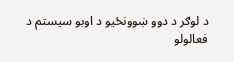د لوګر د دوو ښوونځیو د اوبو سیستم د فعالولو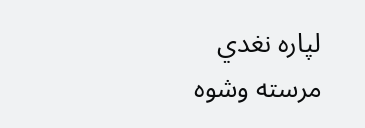لپاره نغدي مرسته وشوه